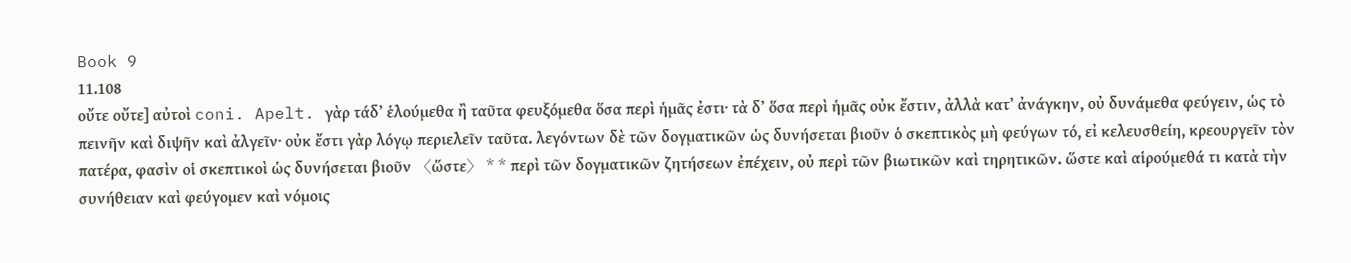Book 9
11.108
οὔτε οὔτε] αὐτοὶ coni. Apelt. γὰρ τάδʼ ἑλούμεθα ἢ ταῦτα φευξόμεθα ὅσα περὶ ἡμᾶς ἐστι· τὰ δʼ ὅσα περὶ ἡμᾶς οὐκ ἔστιν, ἀλλὰ κατʼ ἀνάγκην, οὐ δυνάμεθα φεύγειν, ὡς τὸ πεινῆν καὶ διψῆν καὶ ἀλγεῖν· οὐκ ἔστι γὰρ λόγῳ περιελεῖν ταῦτα. λεγόντων δὲ τῶν δογματικῶν ὡς δυνήσεται βιοῦν ὁ σκεπτικὸς μὴ φεύγων τό, εἰ κελευσθείη, κρεουργεῖν τὸν πατέρα, φασὶν οἱ σκεπτικοὶ ὡς δυνήσεται βιοῦν 〈ὥστε〉 * * περὶ τῶν δογματικῶν ζητήσεων ἐπέχειν, οὐ περὶ τῶν βιωτικῶν καὶ τηρητικῶν. ὥστε καὶ αἱρούμεθά τι κατὰ τὴν συνήθειαν καὶ φεύγομεν καὶ νόμοις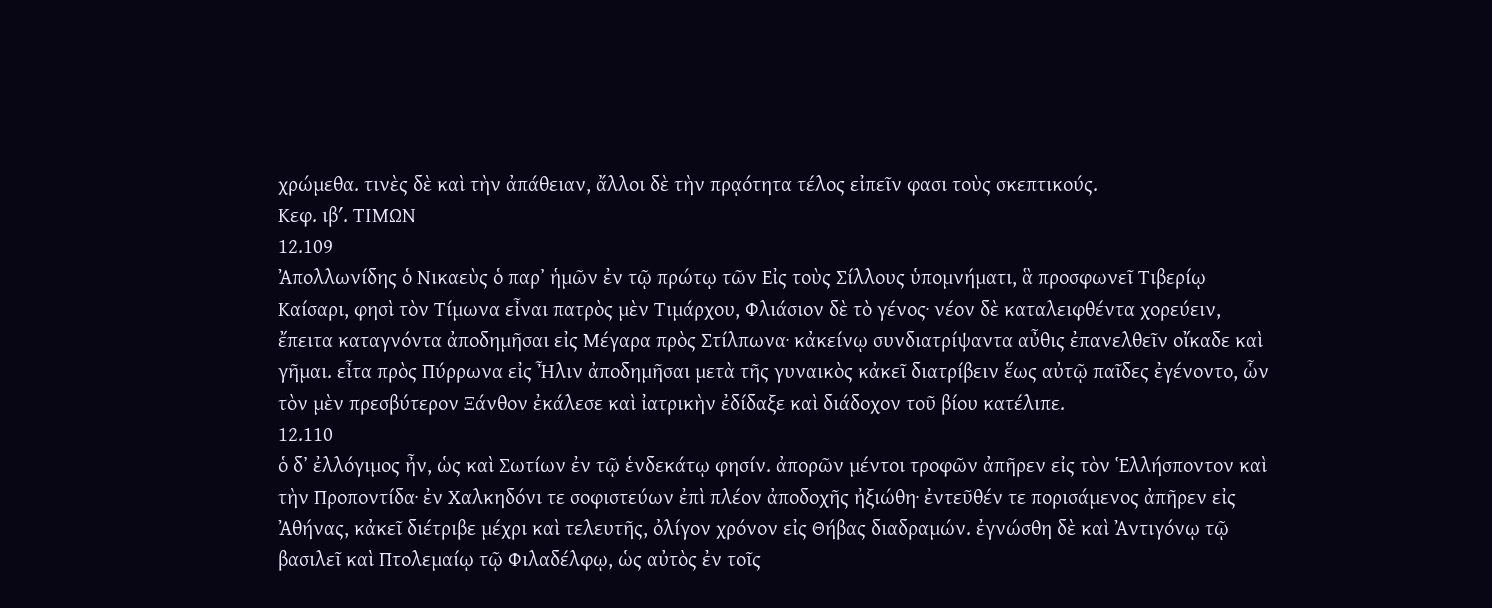χρώμεθα. τινὲς δὲ καὶ τὴν ἀπάθειαν, ἄλλοι δὲ τὴν πρᾳότητα τέλος εἰπεῖν φασι τοὺς σκεπτικούς.
Κεφ. ιβ′. ΤΙΜΩΝ
12.109
Ἀπολλωνίδης ὁ Νικαεὺς ὁ παρʼ ἡμῶν ἐν τῷ πρώτῳ τῶν Εἰς τοὺς Σίλλους ὑπομνήματι, ἃ προσφωνεῖ Τιβερίῳ Καίσαρι, φησὶ τὸν Τίμωνα εἶναι πατρὸς μὲν Τιμάρχου, Φλιάσιον δὲ τὸ γένος· νέον δὲ καταλειφθέντα χορεύειν, ἔπειτα καταγνόντα ἀποδημῆσαι εἰς Μέγαρα πρὸς Στίλπωνα· κἀκείνῳ συνδιατρίψαντα αὖθις ἐπανελθεῖν οἴκαδε καὶ γῆμαι. εἶτα πρὸς Πύρρωνα εἰς Ἦλιν ἀποδημῆσαι μετὰ τῆς γυναικὸς κἀκεῖ διατρίβειν ἕως αὐτῷ παῖδες ἐγένοντο, ὧν τὸν μὲν πρεσβύτερον Ξάνθον ἐκάλεσε καὶ ἰατρικὴν ἐδίδαξε καὶ διάδοχον τοῦ βίου κατέλιπε.
12.110
ὁ δʼ ἐλλόγιμος ἦν, ὡς καὶ Σωτίων ἐν τῷ ἑνδεκάτῳ φησίν. ἀπορῶν μέντοι τροφῶν ἀπῆρεν εἰς τὸν Ἑλλήσποντον καὶ τὴν Προποντίδα· ἐν Χαλκηδόνι τε σοφιστεύων ἐπὶ πλέον ἀποδοχῆς ἠξιώθη· ἐντεῦθέν τε πορισάμενος ἀπῆρεν εἰς Ἀθήνας, κἀκεῖ διέτριβε μέχρι καὶ τελευτῆς, ὀλίγον χρόνον εἰς Θήβας διαδραμών. ἐγνώσθη δὲ καὶ Ἀντιγόνῳ τῷ βασιλεῖ καὶ Πτολεμαίῳ τῷ Φιλαδέλφῳ, ὡς αὐτὸς ἐν τοῖς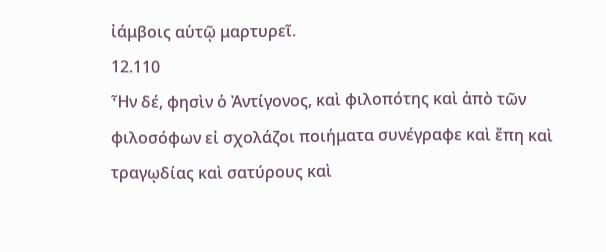ἰάμβοις αὑτῷ μαρτυρεῖ.
12.110
Ἦν δέ, φησὶν ὁ Ἀντίγονος, καὶ φιλοπότης καὶ ἀπὸ τῶν φιλοσόφων εἰ σχολάζοι ποιήματα συνέγραφε καὶ ἔπη καὶ τραγῳδίας καὶ σατύρους καὶ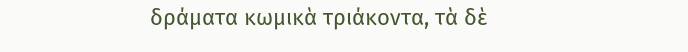δράματα κωμικὰ τριάκοντα, τὰ δὲ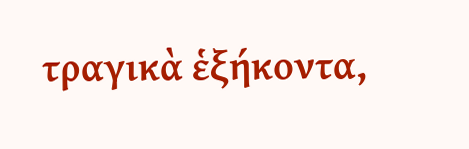τραγικὰ ἑξήκοντα,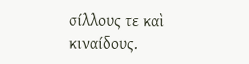σίλλους τε καὶ κιναίδους.